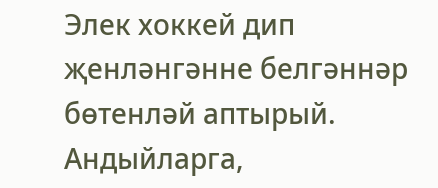Элек хоккей дип җенләнгәнне белгәннәр бөтенләй аптырый. Андыйларга,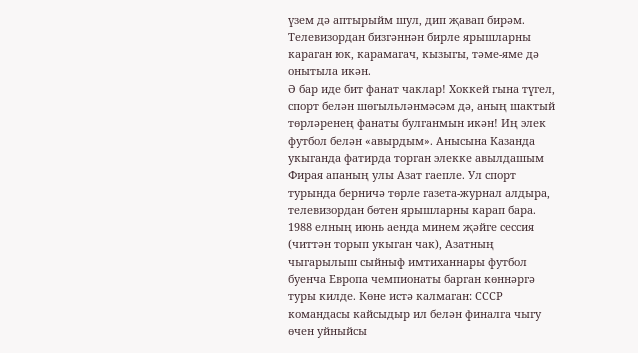үзем дә аптырыйм шул, дип җавап бирәм. Телевизордан бизгәннән бирле ярышларны караган юк, карамагач, кызыгы, тәме-яме дә онытыла икән.
Ә бар иде бит фанат чаклар! Хоккей гына түгел, спорт белән шөгыльләнмәсәм дә, аның шактый төрләренең фанаты булганмын икән! Иң элек футбол белән «авырдым». Анысына Казанда укыганда фатирда торган элекке авылдашым Фирая апаның улы Азат гаепле. Ул спорт турында берничә төрле газета-журнал алдыра, телевизордан бөтен ярышларны карап бара. 1988 елның июнь аенда минем җәйге сессия (читтән торып укыган чак), Азатның чыгарылыш сыйныф имтиханнары футбол буенча Европа чемпионаты барган көннәргә туры килде. Көне истә калмаган: СССР командасы кайсыдыр ил белән финалга чыгу өчен уйныйсы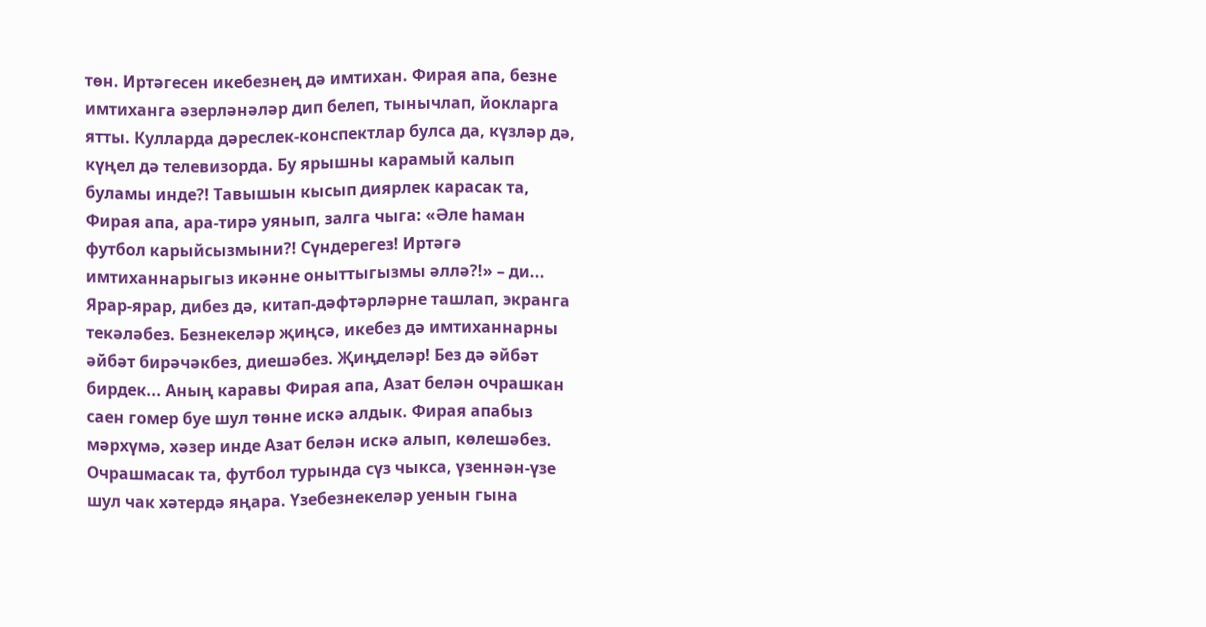төн. Иртәгесен икебезнең дә имтихан. Фирая апа, безне имтиханга әзерләнәләр дип белеп, тынычлап, йокларга ятты. Кулларда дәреслек-конспектлар булса да, күзләр дә, күңел дә телевизорда. Бу ярышны карамый калып буламы инде?! Тавышын кысып диярлек карасак та, Фирая апа, ара-тирә уянып, залга чыга: «Әле һаман футбол карыйсызмыни?! Сүндерегез! Иртәгә имтиханнарыгыз икәнне оныттыгызмы әллә?!» – ди... Ярар-ярар, дибез дә, китап-дәфтәрләрне ташлап, экранга текәләбез. Безнекеләр җиңсә, икебез дә имтиханнарны әйбәт бирәчәкбез, диешәбез. Җиңделәр! Без дә әйбәт бирдек... Аның каравы Фирая апа, Азат белән очрашкан саен гомер буе шул төнне искә алдык. Фирая апабыз мәрхүмә, хәзер инде Азат белән искә алып, көлешәбез. Очрашмасак та, футбол турында сүз чыкса, үзеннән-үзе шул чак хәтердә яңара. Үзебезнекеләр уенын гына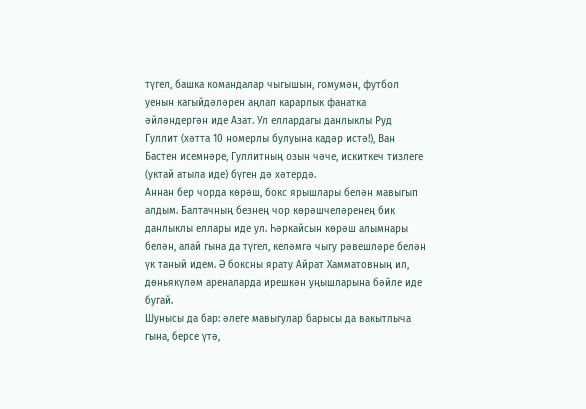түгел, башка командалар чыгышын, гомумән, футбол уенын кагыйдәләрен аңлап карарлык фанатка әйләндергән иде Азат. Ул еллардагы данлыклы Руд Гуллит (хәтта 10 номерлы булуына кадәр истә!), Ван Бастен исемнәре, Гуллитның озын чәче, искиткеч тизлеге (уктай атыла иде) бүген дә хәтердә.
Аннан бер чорда көрәш, бокс ярышлары белән мавыгып алдым. Балтачның безнең чор көрәшчеләренең бик данлыклы еллары иде ул. Һәркайсын көрәш алымнары белән, алай гына да түгел, келәмгә чыгу рәвешләре белән үк таный идем. Ә боксны ярату Айрат Хамматовның ил, дөньякүләм ареналарда ирешкән уңышларына бәйле иде бугай.
Шунысы да бар: әлеге мавыгулар барысы да вакытлыча гына, берсе үтә,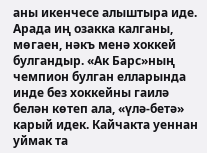аны икенчесе алыштыра иде. Арада иң озакка калганы, мөгаен, нәкъ менә хоккей булгандыр. «Ак Барс»ның чемпион булган елларында инде без хоккейны гаилә белән көтеп ала, «үлә-бетә» карый идек. Кайчакта уеннан уймак та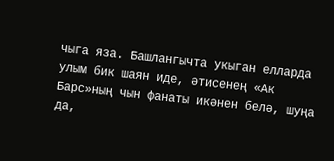чыга яза. Башлангычта укыган елларда улым бик шаян иде, әтисенең «Ак Барс»ның чын фанаты икәнен белә, шуңа да,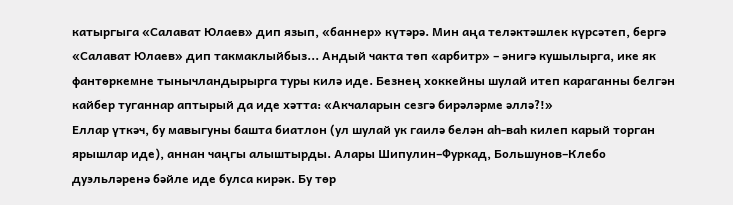катыргыга «Салават Юлаев» дип язып, «баннер» күтәрә. Мин аңа теләктәшлек күрсәтеп, бергә «Салават Юлаев» дип такмаклыйбыз... Андый чакта төп «арбитр» – әнигә кушылырга, ике як фантөркемне тынычландырырга туры килә иде. Безнең хоккейны шулай итеп караганны белгән кайбер туганнар аптырый да иде хәтта: «Акчаларын сезгә бирәләрме әллә?!»
Еллар үткәч, бу мавыгуны башта биатлон (ул шулай ук гаилә белән аһ-ваһ килеп карый торган ярышлар иде), аннан чаңгы алыштырды. Алары Шипулин–Фуркад, Большунов–Клебо дуэльләренә бәйле иде булса кирәк. Бу төр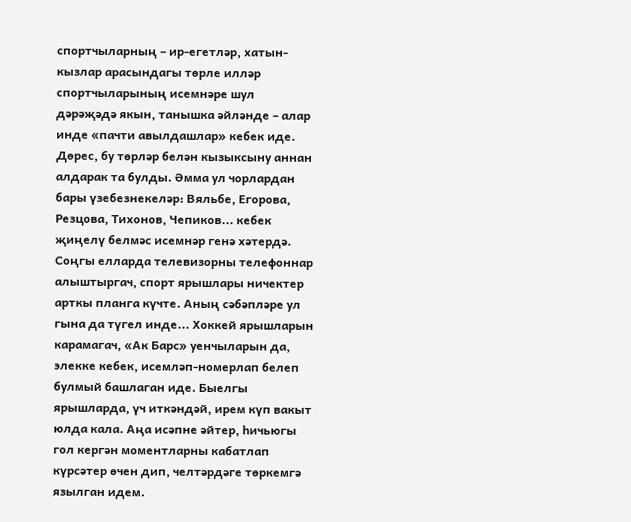спортчыларның – ир-егетләр, хатын-кызлар арасындагы төрле илләр спортчыларының исемнәре шул дәрәҗәдә якын, танышка әйләнде – алар инде «пачти авылдашлар» кебек иде. Дөрес, бу төрләр белән кызыксыну аннан алдарак та булды. Әмма ул чорлардан бары үзебезнекеләр: Вяльбе, Егорова, Резцова, Тихонов, Чепиков... кебек җиңелү белмәс исемнәр генә хәтердә.
Соңгы елларда телевизорны телефоннар алыштыргач, спорт ярышлары ничектер арткы планга күчте. Аның сәбәпләре ул гына да түгел инде... Хоккей ярышларын карамагач, «Ак Барс» уенчыларын да, элекке кебек, исемләп-номерлап белеп булмый башлаган иде. Быелгы ярышларда, үч иткәндәй, ирем күп вакыт юлда кала. Аңа исәпне әйтер, һичьюгы гол кергән моментларны кабатлап күрсәтер өчен дип, челтәрдәге төркемгә язылган идем.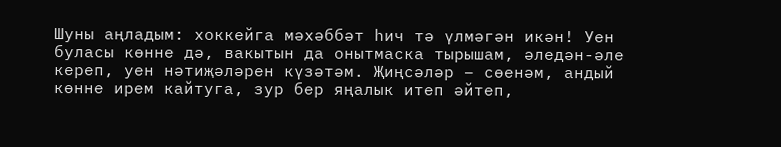Шуны аңладым: хоккейга мәхәббәт һич тә үлмәгән икән! Уен буласы көнне дә, вакытын да онытмаска тырышам, әледән-әле кереп, уен нәтиҗәләрен күзәтәм. Җиңсәләр – сөенәм, андый көнне ирем кайтуга, зур бер яңалык итеп әйтеп,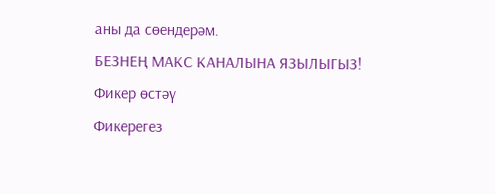аны да сөендерәм.
БЕЗНЕҢ МАКС КАНАЛЫНА ЯЗЫЛЫГЫЗ!
Фикер өстәү
Фикерегез